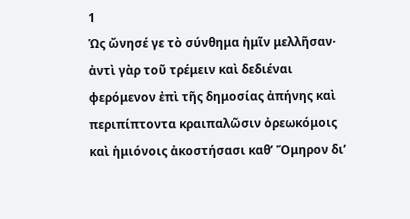1
Ὡς ὤνησέ γε τὸ σύνθημα ἡμῖν μελλῆσαν· ἀντὶ γὰρ τοῦ τρέμειν καὶ δεδιέναι φερόμενον ἐπὶ τῆς δημοσίας ἀπήνης καὶ περιπίπτοντα κραιπαλῶσιν ὀρεωκόμοις καὶ ἡμιόνοις ἀκοστήσασι καθ’ Ὅμηρον δι’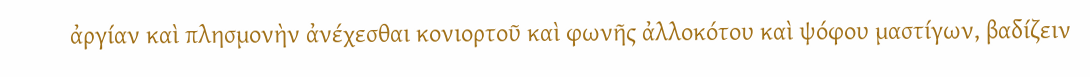ἀργίαν καὶ πλησμονὴν ἀνέχεσθαι κονιορτοῦ καὶ φωνῆς ἀλλοκότου καὶ ψόφου μαστίγων, βαδίζειν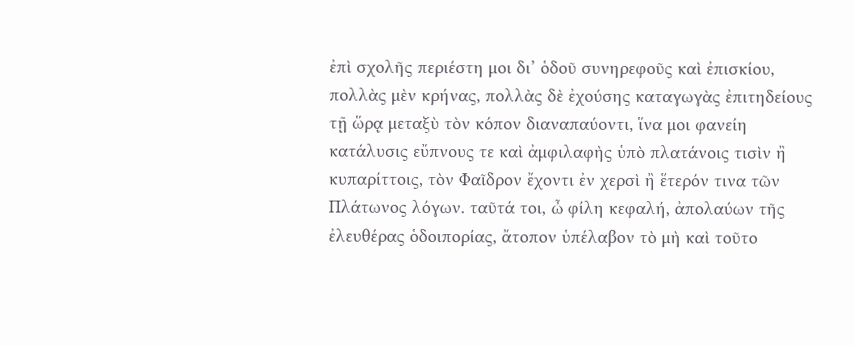ἐπὶ σχολῆς περιέστη μοι δι’ ὁδοῦ συνηρεφοῦς καὶ ἐπισκίου, πολλὰς μὲν κρήνας, πολλὰς δὲ ἐχούσης καταγωγὰς ἐπιτηδείους τῇ ὥρᾳ μεταξὺ τὸν κόπον διαναπαύοντι, ἵνα μοι φανείη κατάλυσις εὔπνους τε καὶ ἀμφιλαφὴς ὑπὸ πλατάνοις τισὶν ἢ κυπαρίττοις, τὸν Φαῖδρον ἔχοντι ἐν χερσὶ ἢ ἕτερόν τινα τῶν Πλάτωνος λόγων. ταῦτά τοι, ὦ φίλη κεφαλή, ἀπολαύων τῆς ἐλευθέρας ὁδοιπορίας, ἄτοπον ὑπέλαβον τὸ μὴ καὶ τοῦτο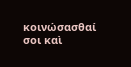κοινώσασθαί σοι καὶ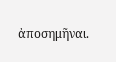ἀποσημῆναι.